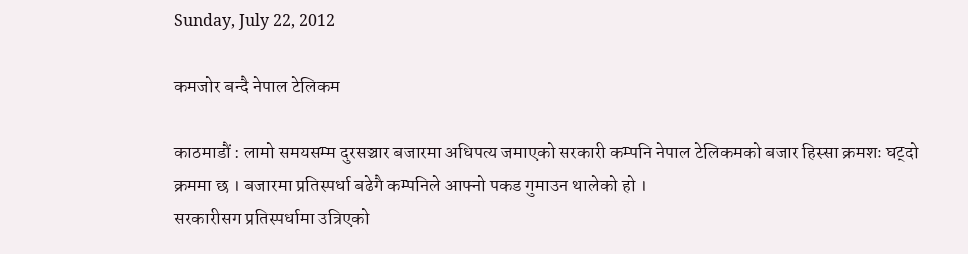Sunday, July 22, 2012

कमजोर बन्दै नेपाल टेलिकम

काठमाडौं : लामो समयसम्म दुरसञ्चार बजारमा अधिपत्य जमाएको सरकारी कम्पनि नेपाल टेलिकमको बजार हिस्सा क्रमशः घट्दो क्रममा छ । बजारमा प्रतिस्पर्धा बढेगै कम्पनिले आफ्नो पकड गुमाउन थालेको हो ।
सरकारीसग प्रतिस्पर्धामा उत्रिएको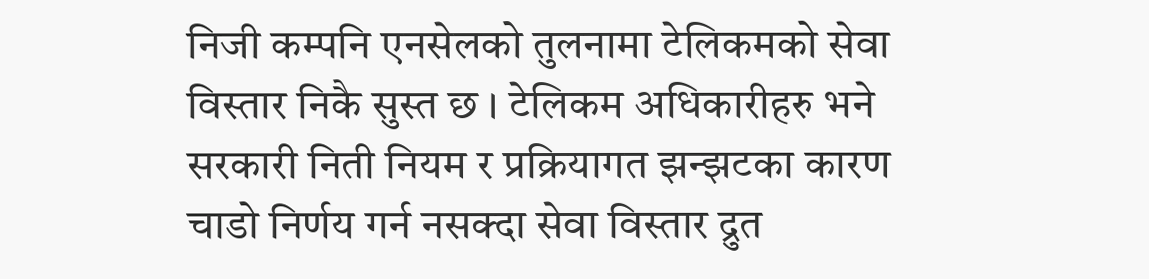निजी कम्पनि एनसेलको तुलनामा टेलिकमको सेवा विस्तार निकै सुस्त छ । टेलिकम अधिकारीहरु भने सरकारी निती नियम र प्रक्रियागत झन्झटका कारण चाडो निर्णय गर्न नसक्दा सेवा विस्तार द्रुत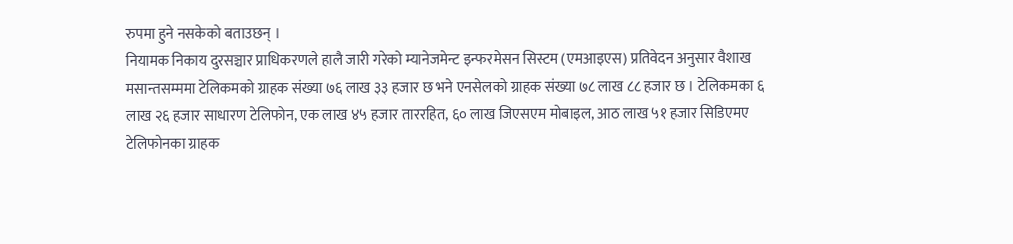रुपमा हुने नसकेको बताउछन् ।
नियामक निकाय दुरसञ्चार प्राधिकरणले हालै जारी गरेको म्यानेजमेन्ट इन्फरमेसन सिस्टम (एमआइएस) प्रतिवेदन अनुसार वैशाख मसान्तसम्ममा टेलिकमको ग्राहक संख्या ७६ लाख ३३ हजार छ भने एनसेलको ग्राहक संख्या ७८ लाख ८८ हजार छ । टेलिकमका ६ लाख २६ हजार साधारण टेलिफोन, एक लाख ४५ हजार ताररहित, ६० लाख जिएसएम मोबाइल, आठ लाख ५१ हजार सिडिएमए टेलिफोनका ग्राहक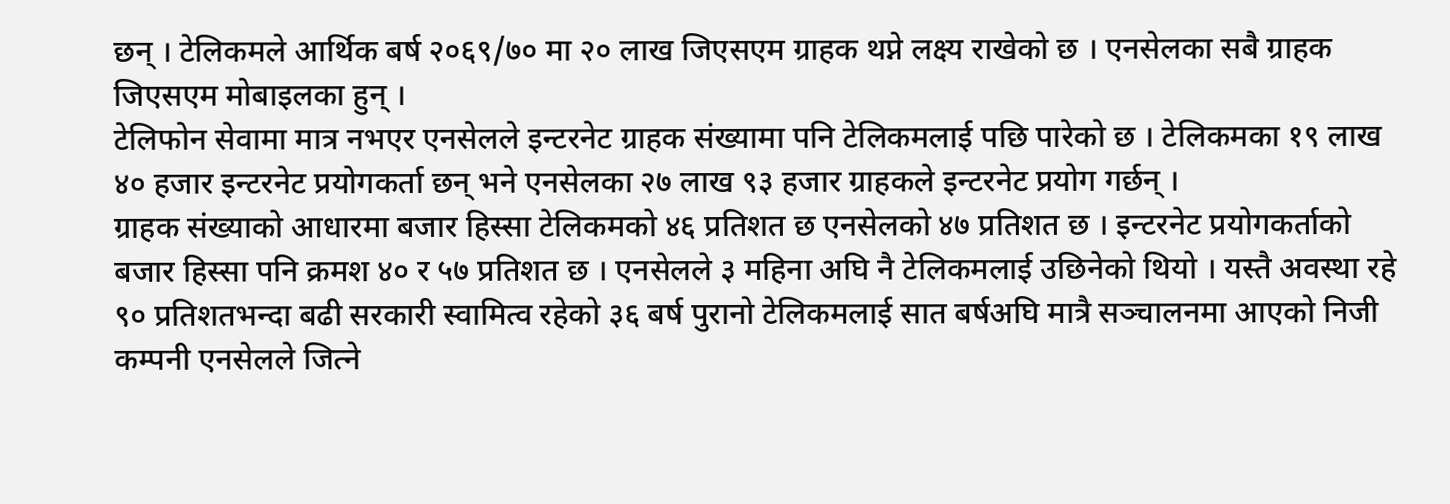छन् । टेलिकमले आर्थिक बर्ष २०६९/७० मा २० लाख जिएसएम ग्राहक थप्ने लक्ष्य राखेको छ । एनसेलका सबै ग्राहक जिएसएम मोबाइलका हुन् ।
टेलिफोन सेवामा मात्र नभएर एनसेलले इन्टरनेट ग्राहक संख्यामा पनि टेलिकमलाई पछि पारेको छ । टेलिकमका १९ लाख ४० हजार इन्टरनेट प्रयोगकर्ता छन् भने एनसेलका २७ लाख ९३ हजार ग्राहकले इन्टरनेट प्रयोग गर्छन् ।
ग्राहक संख्याको आधारमा बजार हिस्सा टेलिकमको ४६ प्रतिशत छ एनसेलको ४७ प्रतिशत छ । इन्टरनेट प्रयोगकर्ताको बजार हिस्सा पनि क्रमश ४० र ५७ प्रतिशत छ । एनसेलले ३ महिना अघि नै टेलिकमलाई उछिनेको थियो । यस्तै अवस्था रहे ९० प्रतिशतभन्दा बढी सरकारी स्वामित्व रहेको ३६ बर्ष पुरानो टेलिकमलाई सात बर्षअघि मात्रै सञ्चालनमा आएको निजी कम्पनी एनसेलले जित्ने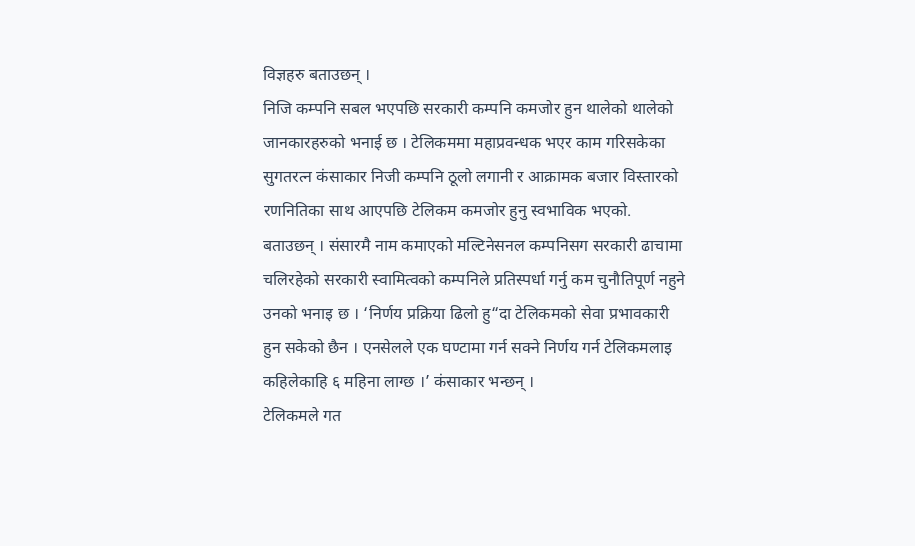विज्ञहरु बताउछन् ।
निजि कम्पनि सबल भएपछि सरकारी कम्पनि कमजोर हुन थालेको थालेको जानकारहरुको भनाई छ । टेलिकममा महाप्रवन्धक भएर काम गरिसकेका सुगतरत्न कंसाकार निजी कम्पनि ठूलो लगानी र आक्रामक बजार विस्तारको रणनितिका साथ आएपछि टेलिकम कमजोर हुनु स्वभाविक भएको. बताउछन् । संसारमै नाम कमाएको मल्टिनेसनल कम्पनिसग सरकारी ढाचामा चलिरहेको सरकारी स्वामित्वको कम्पनिले प्रतिस्पर्धा गर्नु कम चुनौतिपूर्ण नहुने उनको भनाइ छ । ‘निर्णय प्रक्रिया ढिलो हु“दा टेलिकमको सेवा प्रभावकारी हुन सकेको छैन । एनसेलले एक घण्टामा गर्न सक्ने निर्णय गर्न टेलिकमलाइ कहिलेकाहि ६ महिना लाग्छ ।’ कंसाकार भन्छन् ।
टेलिकमले गत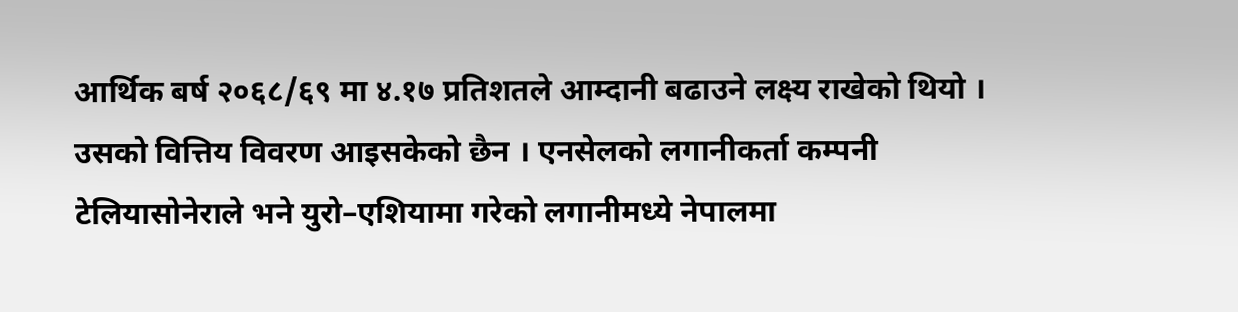आर्थिक बर्ष २०६८/६९ मा ४.१७ प्रतिशतले आम्दानी बढाउने लक्ष्य राखेको थियो । उसको वित्तिय विवरण आइसकेको छैन । एनसेलको लगानीकर्ता कम्पनी टेलियासोनेराले भने युरो–एशियामा गरेको लगानीमध्ये नेपालमा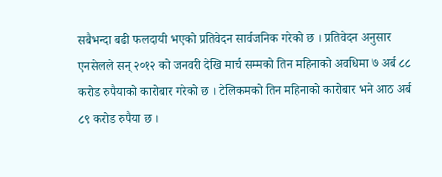सबैभन्दा बढी फलदायी भएको प्रतिवेदन सार्वजनिक गरेको छ । प्रतिवेदन अनुसार एनसेलले सन् २०१२ को जनवरी देखि मार्च सम्मको तिन महिनाको अवधिमा ७ अर्ब ८८ करोड रुपैयाको कारोबार गरेको छ । टेलिकमको तिन महिनाको कारोबार भने आठ अर्ब ८९ करोड रुपैया छ ।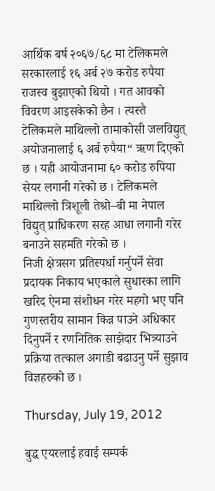आर्थिक बर्ष २०६७/६८ मा टेलिकमले सरकारलाई १६ अर्ब २७ करोड रुपैया राजस्व बुझाएको थियो । गत आवको विवरण आइसकेको छैन । त्यस्तै टेलिकमले माथिल्लो तामाकोसी जलविद्युत् अयोजनालाई ६ अर्ब रुपैया“ ऋण दिएको छ । यही आयोजनामा ६० करोड रुपिया सेयर लगानी गरेको छ । टेलिकमले माथिल्लो त्रिशूली तेश्रो–बी मा नेपाल विद्युत् प्राधिकरण सरह आधा लगानी गरेर बनाउने सहमति गरेको छ ।
निजी क्षेत्रसग प्रतिस्पर्धा गर्नुपर्ने सेवा प्रदायक निकाय भएकाले सुधारका लागि खरिद ऐनमा संशोधन गरेर महगो भए पनि गुणस्तरीय सामान किन्न पाउने अधिकार दिनुपर्ने र रणनितिक साझेदार भित्र्याउने प्रक्रिया तत्काल अगाडी बढाउनु पर्ने सुझाव विज्ञहरुको छ ।

Thursday, July 19, 2012

बुद्ध एयरलाई हवाई सम्पर्क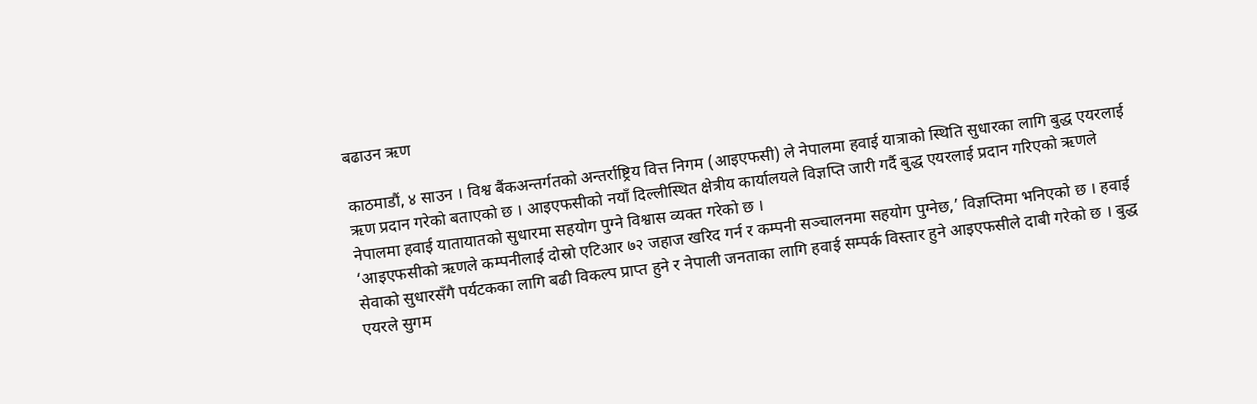बढाउन ऋण

काठमाडौं, ४ साउन । विश्व बैंकअन्तर्गतको अन्तर्राष्ट्रिय वित्त निगम (आइएफसी) ले नेपालमा हवाई यात्राको स्थिति सुधारका लागि बुद्ध एयरलाई ऋण प्रदान गरेको बताएको छ । आइएफसीको नयाँ दिल्लीस्थित क्षेत्रीय कार्यालयले विज्ञप्ति जारी गर्दै बुद्ध एयरलाई प्रदान गरिएको ऋणले नेपालमा हवाई यातायातको सुधारमा सहयोग पुग्ने विश्वास व्यक्त गरेको छ ।
‘आइएफसीको ऋणले कम्पनीलाई दोस्रो एटिआर ७२ जहाज खरिद गर्न र कम्पनी सञ्चालनमा सहयोग पुग्नेछ,’ विज्ञप्तिमा भनिएको छ । हवाई सेवाको सुधारसँगै पर्यटकका लागि बढी विकल्प प्राप्त हुने र नेपाली जनताका लागि हवाई सम्पर्क विस्तार हुने आइएफसीले दाबी गरेको छ । बुद्ध एयरले सुगम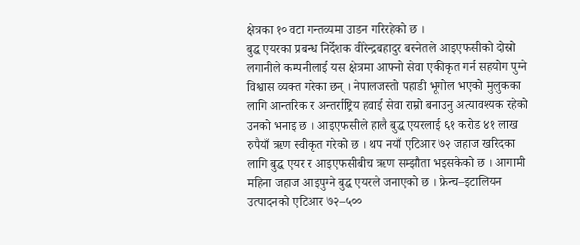क्षेत्रका १० वटा गन्तव्यमा उाडन गरिरहेको छ ।
बुद्ध एयरका प्रबन्ध निर्देशक वीरेन्द्रबहादुर बस्नेतले आइएफसीको दोस्रो लगानीले कम्पनीलाई यस क्षेत्रमा आफ्नो सेवा एकीकृत गर्न सहयोग पुग्ने विश्वास व्यक्त गरेका छन् । नेपालजस्तो पहाडी भूगोल भएको मुलुकका लागि आन्तरिक र अन्तर्राष्ट्रिय हवाई सेवा राम्रो बनाउनु अत्यावश्यक रहेको उनको भनाइ छ । आइएफसीले हालै बुद्ध एयरलाई ६१ करोड ४१ लाख रुपैयाँ ऋण स्वीकृत गरेको छ । थप नयाँ एटिआर ७२ जहाज खरिदका लागि बुद्ध एयर र आइएफसीबीच ऋण सम्झौता भइसकेको छ । आगामी महिना जहाज आइपुग्ने बुद्ध एयरले जनाएको छ । फ्रेन्च–इटालियन उत्पादनको एटिआर ७२–५००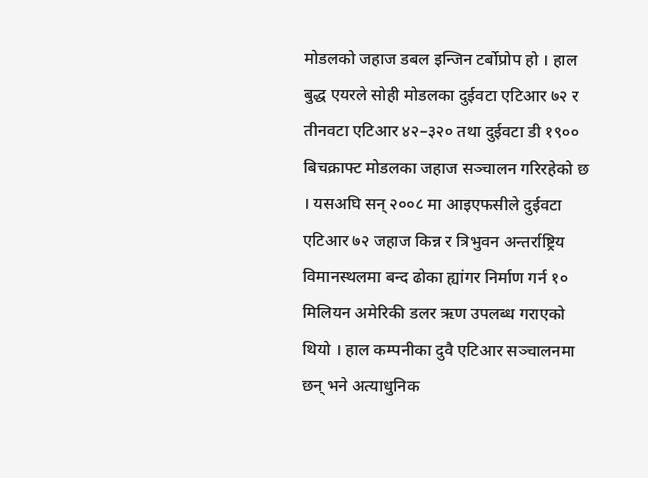मोडलको जहाज डबल इन्जिन टर्बोप्रोप हो । हाल बुद्ध एयरले सोही मोडलका दुईवटा एटिआर ७२ र तीनवटा एटिआर ४२–३२० तथा दुईवटा डी १९०० बिचक्राफ्ट मोडलका जहाज सञ्चालन गरिरहेको छ । यसअघि सन् २००८ मा आइएफसीले दुईवटा एटिआर ७२ जहाज किन्न र त्रिभुवन अन्तर्राष्ट्रिय विमानस्थलमा बन्द ढोका ह्यांगर निर्माण गर्न १० मिलियन अमेरिकी डलर ऋण उपलब्ध गराएको थियो । हाल कम्पनीका दुवै एटिआर सञ्चालनमा छन् भने अत्याधुनिक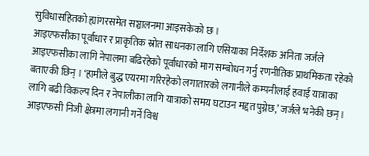सुविधासहितको ह्यांगरसमेत सञ्चालनमा आइसकेको छ ।
आइएफसीका पूर्वाधार र प्राकृतिक स्रोत साधनका लागि एसियाका निर्देशक अनिता जर्जले आइएफसीका लागि नेपालमा बढिरहेको पूर्वाधारको माग सम्बोधन गर्नु रणनीतिक प्राथमिकता रहेको बताएकी छिन् । ‘हामीले बुद्ध एयरमा गरिरहेको लगातारको लगानीले कम्पनीलाई हवाई यात्राका लागि बढी विकल्प दिन र नेपालीका लागि यात्राको समय घटाउन मद्दत पुग्नेछ,’ जर्जले भनेकी छन् । आइएफसी निजी क्षेत्रमा लगानी गर्ने विश्व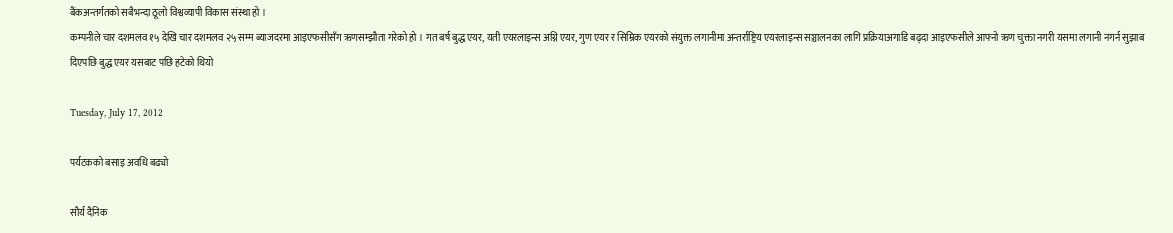बैंकअन्तर्गतको सबैभन्दा ठूलो विश्वव्यापी विकास संस्था हो ।
कम्पनीले चार दशमलव १५ देखि चार दशमलव २५ सम्म ब्याजदरमा आइएफसीसँग ऋणसम्झौता गरेको हो । गत बर्ष बुद्ध एयर, यती एयरलाइन्स अग्नि एयर, गुण एयर र सिम्रिक एयरको संयुक्त लगानीमा अन्तर्राष्ट्रिय एयरलाइन्स सञ्चालनका लागि प्रक्रियाअगाडि बढ्दा आइएफसीले आफ्नो ऋण चुक्ता नगरी यसमा लगानी नगर्न सुझाब दिएपछि बुद्ध एयर यसबाट पछि हटेको थियो

Tuesday, July 17, 2012

पर्यटकको बसाइ अवधि बढ्यो

सौर्य दैनिक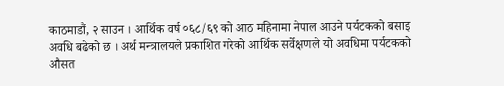काठमाडौं, २ साउन । आर्थिक वर्ष ०६८/६९ को आठ महिनामा नेपाल आउने पर्यटकको बसाइ अवधि बढेको छ । अर्थ मन्त्रालयले प्रकाशित गरेको आर्थिक सर्वेक्षणले यो अवधिमा पर्यटकको औसत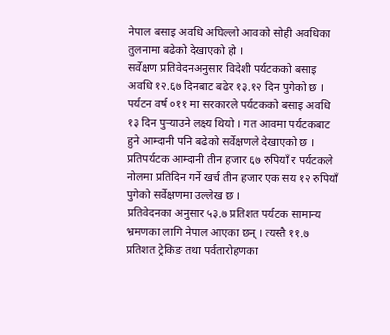नेपाल बसाइ अवधि अघिल्लो आवको सोही अवधिका तुलनामा बढेको देखाएको हो ।
सर्वेक्षण प्रतिवेदनअनुसार विदेशी पर्यटकको बसाइ अवधि १२.६७ दिनबाट बढेर १३.१२ दिन पुगेको छ । पर्यटन वर्ष ०११ मा सरकारले पर्यटकको बसाइ अवधि १३ दिन पुर्‍याउने लक्ष्य थियो । गत आवमा पर्यटकबाट हुने आम्दानी पनि बढेको सर्वेक्षणले देखाएको छ । प्रतिपर्यटक आम्दानी तीन हजार ६७ रुपियाँ र पर्यटकले नोलमा प्रतिदिन गर्ने खर्च तीन हजार एक सय १२ रुपियाँ पुगेको सर्वेक्षणमा उल्लेख छ ।
प्रतिवेदनका अनुसार ५३.७ प्रतिशत पर्यटक सामान्य भ्रमणका लागि नेपाल आएका छन् । त्यस्तै ११.७ प्रतिशत ट्रेकिङ तथा पर्वतारोहणका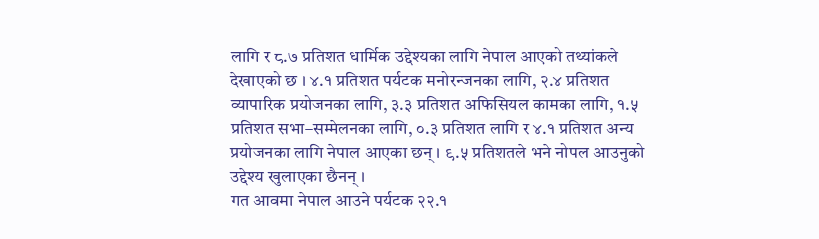लागि र ८.७ प्रतिशत धार्मिक उद्देश्यका लागि नेपाल आएको तथ्यांकले देखाएको छ । ४.१ प्रतिशत पर्यटक मनोरन्जनका लागि, २.४ प्रतिशत व्यापारिक प्रयोजनका लागि, ३.३ प्रतिशत अफिसियल कामका लागि, १.५ प्रतिशत सभा–सम्मेलनका लागि, ०.३ प्रतिशत लागि र ४.१ प्रतिशत अन्य प्रयोजनका लागि नेपाल आएका छन् । ९.५ प्रतिशतले भने नोपल आउनुको उद्देश्य खुलाएका छैनन् ।
गत आवमा नेपाल आउने पर्यटक २२.१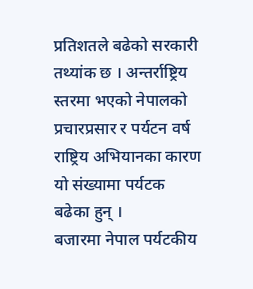प्रतिशतले बढेको सरकारी तथ्यांक छ । अन्तर्राष्ट्रिय स्तरमा भएको नेपालको प्रचारप्रसार र पर्यटन वर्ष राष्ट्रिय अभियानका कारण यो संख्यामा पर्यटक बढेका हुन् ।
बजारमा नेपाल पर्यटकीय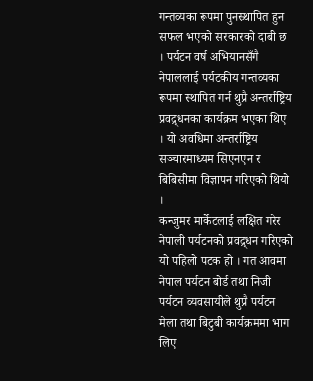गन्तव्यका रूपमा पुनस्र्थापित हुन सफल भएको सरकारको दाबी छ । पर्यटन वर्ष अभियानसँगै नेपाललाई पर्यटकीय गन्तव्यका रूपमा स्थापित गर्न थुप्रै अन्तर्राष्ट्रिय प्रवद्र्धनका कार्यक्रम भएका थिए । यो अवधिमा अन्तर्राष्ट्रिय सञ्चारमाध्यम सिएनएन र बिबिसीमा विज्ञापन गरिएको थियो ।
कन्जुमर मार्केटलाई लक्षित गरेर नेपाली पर्यटनको प्रवद्र्धन गरिएको यो पहिलो पटक हो । गत आवमा नेपाल पर्यटन बोर्ड तथा निजी पर्यटन व्यवसायीले थुप्रै पर्यटन मेला तथा बिटुबी कार्यक्रममा भाग लिए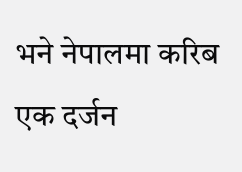भने नेपालमा करिब एक दर्जन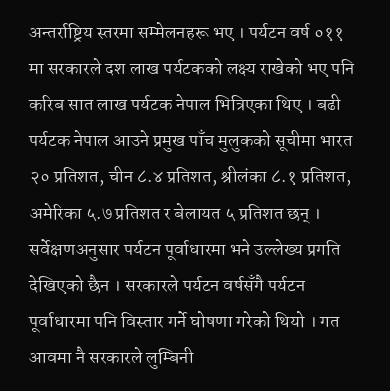अन्तर्राष्ट्रिय स्तरमा सम्मेलनहरू भए । पर्यटन वर्ष ०११ मा सरकारले दश लाख पर्यटकको लक्ष्य राखेको भए पनि करिब सात लाख पर्यटक नेपाल भित्रिएका थिए । बढी पर्यटक नेपाल आउने प्रमुख पाँच मुलुकको सूचीमा भारत २० प्रतिशत, चीन ८.४ प्रतिशत, श्रीलंका ८.१ प्रतिशत, अमेरिका ५.७ प्रतिशत र बेलायत ५ प्रतिशत छन् । सर्वेक्षणअनुसार पर्यटन पूर्वाधारमा भने उल्लेख्य प्रगति देखिएको छैन । सरकारले पर्यटन वर्षसँगै पर्यटन पूर्वाधारमा पनि विस्तार गर्ने घोषणा गरेको थियो । गत आवमा नै सरकारले लुम्बिनी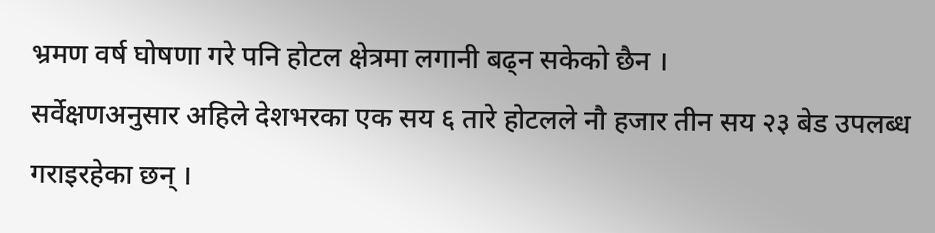भ्रमण वर्ष घोषणा गरे पनि होटल क्षेत्रमा लगानी बढ्न सकेको छैन ।
सर्वेक्षणअनुसार अहिले देशभरका एक सय ६ तारे होटलले नौ हजार तीन सय २३ बेड उपलब्ध गराइरहेका छन् ।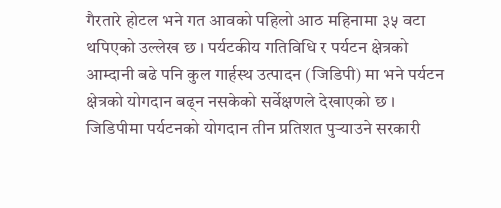गैरतारे होटल भने गत आवको पहिलो आठ महिनामा ३५ वटा थपिएको उल्लेख छ । पर्यटकीय गतिविधि र पर्यटन क्षेत्रको आम्दानी बढे पनि कुल गार्हस्थ उत्पादन (जिडिपी) मा भने पर्यटन क्षेत्रको योगदान बढ्न नसकेको सर्वेक्षणले देखाएको छ । जिडिपीमा पर्यटनको योगदान तीन प्रतिशत पुर्‍याउने सरकारी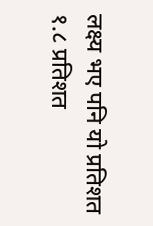लक्ष्य भए पनि यो प्रतिशत १.८ प्रतिशत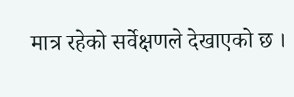मात्र रहेको सर्वेक्षणले देखाएको छ ।